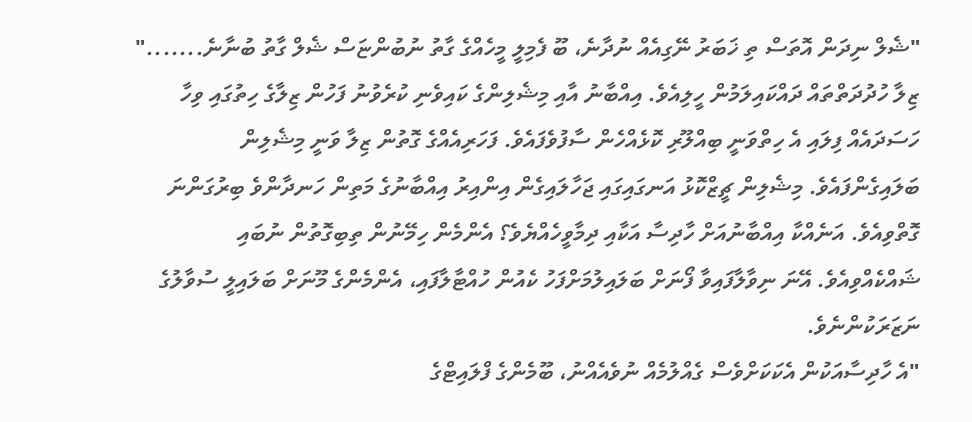"ޝެލް ނިދަން އޮތަސް ތި ޚަބަރު ނޭގިއެއް ނުދާނެ، ބޫ ފެމިލީ މީހެއްގެ ގާތު ނުބުންޏަސް ޝެލް ގާތު ބުނާނެ......." ޒިލާ ހުދުދަތްތައް ދައްކައިލަމުން ހީލިއެވެ. އިއްބާނު އާއި މިޝެލިންގެ ކައިވެނި ކުރެވުނު ފަހުން ޒިލާގެ ހިތުގައި ވިހާ ހަސަދައެއް ފިލައި އެ ހިތްވަނީ ބިއްލޫރި ކޮޅެއްހެން ސާފުވެފައެވެ. ފަހަރިއެއްގެ ގޮތުން ޒިލާ ވަނީ މިޝެލިން ބަލައިގެންފައެވެ. މިޝެލިން ޗީޒްކޮޅު އަނގައިގައި ޖަހާލައިގެން އިންއިރު އިއްބާނުގެ މަތިން ހަނދާންވެ ބިރުގަންނަ ގޮތްވިއެވެ. އަނެއްކާ އިއްބާނުއަށް ހާދިސާ އަކާއި ދިމާވީހެއްޔެވެ؟ އެންމެން ހިމޭނުން ތިބިގޮތުން ނުބައި ޝައްކެއްވިއެވެ. އޭނަ ނިވާލާފައިވާ ފޯނަށް ބަލައިލުމަށްފަހު ކެއުން ހުއްޓާލާފައި، އެންމެންގެ މޫނަށް ބަލައިލީ ސުވާލުގެ ނަޒަރަކުންނެވެ.
"އެ ހާދިސާއަކުން އެކަކަށްވެސް ގެއްލުމެއް ނުވެއެއްނު، ބޫމެންގެ ފްލައިޓްގެ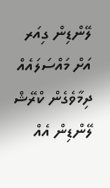ލޭންޑިން ގިއަރ އަށް މައްސަލައެއް ދިމާވެގެން ކްރޭޝް ލޭންޑިން އެއް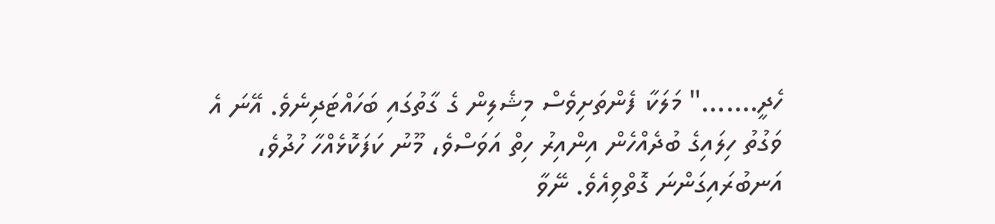ހެދީ......." މަލަކާ ފެންތަށިވެސް މިޝެލިން ގެ ގާތުގައި ބަހައްޓަދިނެވެ. އޭނަ އެ ވަގުތު ހިލައިގެ ބުދެއްހެން އިންއިރު ހިތް އަވަސްވެ، މޫނު ކަފަކޮޅެއްހާ ހުދުވެ، އަނބުރައިގަންނަ ގޮތްވިއެވެ. ނޭވާ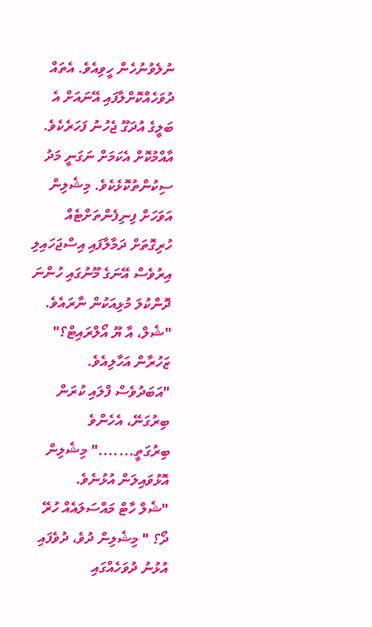ނުލެވުނުހެން ހީވިއެވެ. އެތައް ދުވަހެއްކޮށްލާފައި އޭނައަށް އެ ބަލީގެ އުދަގޫ ޖެހުނު ފަހަރެކެވެ. އާއްމުކޮށް އެކަމަށް ނަގަނީ މަދު ސިކުންތުކޮޅެކެވެ. މިޝެލިން އަވަހަށް ފިނިފެންތަށްޓެއް ހުރިގޮތަށް ދަމާލާފައި އިސްޖަހައިލި އިރުވެސް އޭނަގެ މޫނުގައި ހުންނަ ދޮންކުލަ މުޅިއަކުން ނާރައެވެ.
"ޝެލް، އާ ޔޫ އޯލްރައިޓް؟" ޒަހުރާން އަހާލިއެވެ.
"އަބަދުވެސް ފްލައި ކުރަން ބިރުގަނޭ، އެހެންވެ ބިރުގަތީ......." މިޝެލިން އޮޅުވައިލަން އުޅުނެވެ.
"ޝެލް ހާޓް މައްސަލައެއް ހުރޭ ދޯ؟ " މިޝެލިން ދުވެ، ދުވެފައި އުޅުނު ދުވަހެއްގައި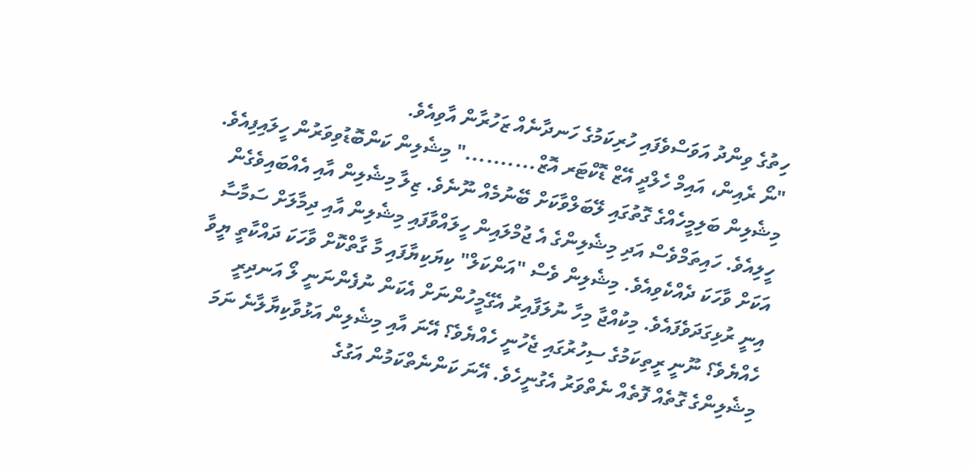ހިތުގެ ވިންދު އަވަސްވެފައި ހުރިކަމުގެ ހަނދާނެއް ޒަހުރާން އާވިއެވެ.
"ނޯ ރެއިން، އައިމް ހެލްދީ އޭޒް ޑޮކްޓަރ އޮޒް.........." މިޝެލިން ކަންބޮޑުވިވަރުން ހީލައިފިއެވެ. މިޝެލިން ބަލިމީހެއްގެ ގޮތުގައި ލޭބަލްވާކަށް ބޭނުމެއް ނޫނެވެ. ޒިލާ މިޝެލިން އާއި އެއްބައިވެގެން ހީލިއެވެ. ހައިތަމްވެސް އަދި މިޝެލިންގެ އެ ޖުމްލައިން ހީލައްވާފައި މިޝެލިން އާއި ދިމާލަށް ސަމާސާ އަކަށް ވާހަކަ ދެއްކެވިއެވެ. މިޝެލިން ވެސް "އަންކަލް" ކިޔަކިޔާފައި މާ ގާތްކޮށް ވާހަކަ ދައްކާތީ ޔީވާ އިނީ ރުޅިގަދަވެފައެވެ. މިކުއްޖާ މިހާ ނުލަފާއިރު އެގޭމީހުންނަށް އެކަން ނުފެންނަނީ ލޯ އަނދިރީ ހެއްޔެވެ؟ ނޫނީ ރީތިކަމުގެ ސިހުރުގައި ޖެހުނީ ހެއްޔެވެ؟ އޭނަ އާއި މިޝެލިން އަޅުވާކިޔާލާނެ ނަމަ މިޝެލިންގެ ގޮތެއް ފޮތެއް ނެތްވަރު އެގުނީހެވެ. އޭނަ ކަންނެތްކަމުން އަގުގެ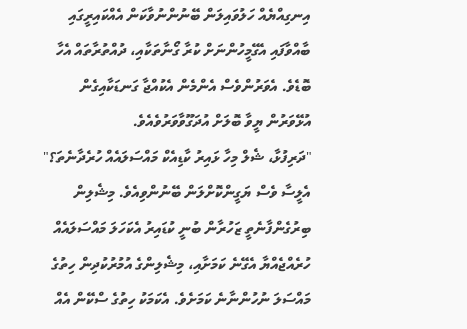އިނގިއްޔެއް ހަލުވައިލަން ބޭނުންނުވާކަން އެއްކައިރީގައި ބާއްވާފައި އެގޭމީހުންނަށް ކުރާ ގޯނާތަކާއި، ދުއްތުރާތައް އެހާ ބޮޑެވެ. އެވަރުންވެސް އެންމެން އެކުއްޖާ ގަނޑަކާއިގެން އުޅޭވަރުން ޔީވާ ބޮލަށް އުދަގޫވާވަރުވެއެވެ.
"ދަރިފުޅާ، ޝެލް މިހާ ޅައިރު ކާޑިއެކް މައްސަލައެއް ހުރެދާނެތަ؟" އެލީސާ ވެސް ޔަގީންކޮށްލަން ބޭނުންވިއެވެ. މިޝެލިން ބިރުގެންފާނެތީ ޒަހުރާން ބުނީ ކުޑައިރު އެކަހަލަ މައްސަލައެއް ހުރެއްޖެއްޔާ އެގޭނެ ކަމަށާއި، މިޝެލިންގެ އުމުރުކުދިން ހިތުގެ މައްސަލަ ނުހުންނާނެ ކަމަށެވެ. އެކަމަކު ހިތުގެ ސްކޭން އެއް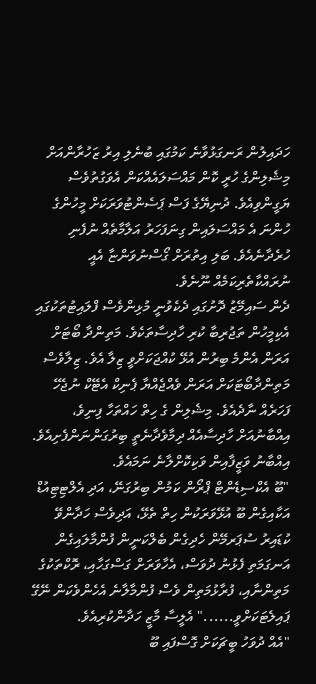ހަދައިލުން ރަނގަޅުވާނެ ކަމުގައި ބުނެލި އިރު ޒަހުރާންއަށް މިޝެލިންގެ ހުރީ ކޮން މައްސަލައެއްކަން އެވަގުތުވެސް ޔަގީންވިއެވެ. ދުނިޔޭގެ ފަސް ޕަސެންޓުވަރަކަށް މީހުންގެ ހުންނަ އެ މައްސަލައިން ގިނަފަހަރު އަލާމާތެއް ނުފެނި ހުރެދާނެއެވެ. ބަލި އިތުރަށް ގޯސްނުވަންޏާ އެއީ ނުރައްކާތެރިކަމެއް ނޫނެވެ.
ދެން ސައިމޭޒު ދޮށުގައި ދެކެވުނީ މުޅިންވެސް ފްލައިޓުތަކުގައި އެކިމީހުން ތަޖުރިބާ ކުރި ހާދިސާތަކެވެ. މަތިންދާ ބޯޓަށް އަރަން އެންމެ ބިރުން އުޅޭ ކުއްޖަކަށްވީ ޒިލާ އެވެ. ޒިލާވެސް މަތިންދާބޯޓަކަށް އަރަން ވެއްޖެއްޔާ ޕެނިކް އެޓޭކް ނުޖެހޭ ފަހަރެއް ނާދެއެވެ. މިޝެލިން ގެ ހިތް ހައްތަހާ ފިނިވެ، އިއްބާނުއަށް ހާދިސާއެއް ދިމާވެދާނެތީ ބިރުގަންނަންފެށިއެވެ. އިއްބާނު ވަޒީފާއިން ވަކިކޮށްލާނެ ނަމައެވެ.
"ބޫ އެކްސިޑެންޓް ޕްރޯން ކަމުން ބިރުގަނޭ، އަދި އެލްޓިޓިއުޑް އަކާއިގެން ބޫ އުޅޭވަރަކުން ހިތް ތެޅޭ، އަދިވެސް ހަދާންވޭ ކުޑައިރު ސުޕަރމޭން ހެދިގެން ބެލްކަނީން ފުންމާލައިގެން އަނގަމަތި ފެޅުނު ދުވަސް، އެހާވަރަށް ގަސްގަހާއި، ރޮކްތަކުގެ މަތިންނާއި، ފުރާޅުމަތިން ވެސް ފުންމާލާނެ އެހެންވެކަން ނޭގޭ ޕައިލެޓަކަށްވީ......" އެލީސާ މާޒީ ހަދާންކުރިއެވެ.
"އެއް ދުވަހު ބީޗަކަށް ގޮސްފައި ބޫ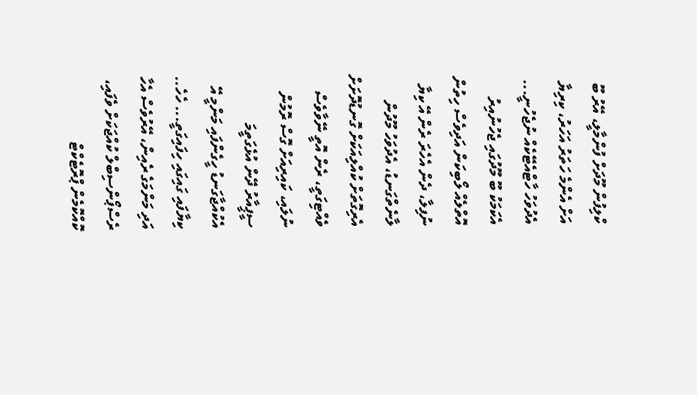ކްލިފުން މޫދަށް ފުންމާލީ، އޭރު ބޫ އަށް އެންމެ ހަތަރު އަހަރު، ކިރިޔާ އެދުވަހު ހާޓްއެޓޭކެއް ނުޖެހުނީ... އެކަމަކު ބޫ މޫދުގައި ޖެހުނުއިރު އޮތްލެއް ލޯބިކަން އަދިވެސް ހިތުން ނުފިލާ، ދެން އެހެރަ ރެން އޭ ކިޔާ ލާނެތްގަނޑު، އެދުވަހު މޫދުން އެރިގޮތަށް ކުއްލިއަކަށް ގޮނޑުދޮށަށް ވެއްޓިގަތީ، ރެން އޮތީ ނޭވާވެސް ނުލައި، ކައިރިއަށް ގޮސް ރޮމުން ސީޕީއާރު ދޭން އުޅެގަތީމަ އެކުއްޖާގަނޑު ހީގެންފައި މަންމީ އޭ ކިޔާފައި ގައިގައި ހިފައިގަތީ... ހެހެ.. އަދި މަންމަގެ ރެއިން، އޭރުވެސް އެހާ ރެސްޕޯންސިބްލް ކުއްޖަކަށް ވެފައި، ކޮއްކޮމެން ޕްރޮޓެކްޓް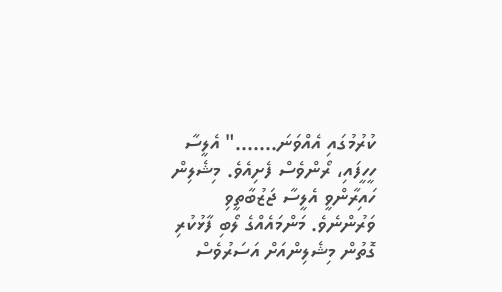ކުރުމުގައި އެއްވަނަ......." އެލީސާ ހީހީފައި، ރޯންވެސް ފެށިއެވެ. މިޝެލިން ހައިރާންވީ އެލީސާ ޖަޒުބާތީވި ވަރުންނެވެ. މަންމައެއްގެ ލޯބި ފާޅުކުރި ގޮތުން މިޝެލިންއަށް އަސަރުވެސް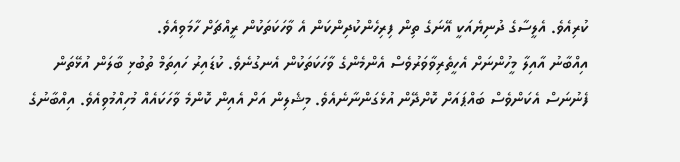ކުރިއެވެ. އެލީސާގެ ދުނިޔެއަކީ އޭނަގެ ތިން ފިރިހެންކުދިންކަން އެ ވާހަކަތަކުން ރީއްޗަށް ހާމަވިއެވެ.
އިއްބާނު އާއިލާ މީހުންނަށް އެހީތެރިވާވަރުވެސް އެންމެންގެ ވާހަކަތަކުން އެނގުނެވެ. ކުޑައިރު ހައިތަމް ތުބުޅި ބާލަން އުޅޭތަން ފެނުނަސް އެކަންވެސް ބައްޕައަށް ކޮށްދޭން އުޅެގަންނާނެއެވެ. މިޝެލިން އަށް އެއިން ކޮންމެ ވާހަކައެއް މުހިއްމުވިއެވެ. އިއްބާނުގެ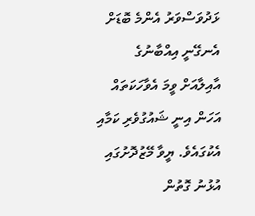ޅަދުވަސްވަރު އެންމެ ބޮޑަށް އެނގޭނީ އިއްބާނުގެ އާއިލާއަށް ވީމަ އެވާހަކަތައް އަހަން އިނީ ޝައުގުވެރި ކަމާއި އެކުގައެވެ. ޔީވާ މޭޒުދޮށުގައި އުޅުނު ގޮތުން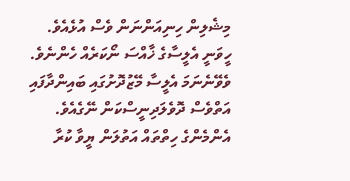މިޝެލިން ހިނިއަންނަން ވެސް އުޅެއެވެ. ހީވަނީ އެލީސާގެ ޚާއްސަ ނޯކަރެއް ހެންނެވެ. ވެވޭނެނަމަ އެލީސާ މޭޒުދޮށުގައި ބައިންދާފައި އަތްވެސް ދޮވެލަދިނީސްކަން ނޭގެއެވެ. އެންމެންގެ ހިތްތައް އަތުލަން ޔީވާ ކުރާ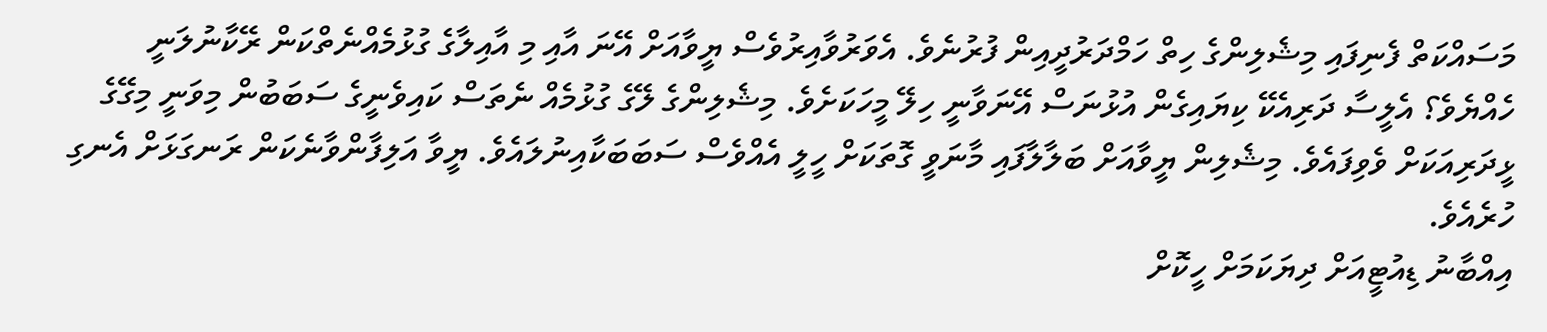މަސައްކަތް ފެނިފައި މިޝެލިންގެ ހިތް ހަމްދަރުދީއިން ފުރުނެވެ. އެވަރުވާއިރުވެސް ޔީވާއަށް އޭނަ އާއި މި އާއިލާގެ ގުޅުމެއްނެތްކަން ރޭކާނުލަނީ ހެއްޔެވެ؟ އެލީސާ ދަރިއެކޭ ކިޔައިގެން އުޅުނަސް އޭނަވާނީ ހިލޭ މީހަކަށެވެ. މިޝެލިންގެ ލޭގެ ގުޅުމެއް ނެތަސް ކައިވެނީގެ ސަބަބުން މިވަނީ މިގޭގެ ޅީދަރިއަކަށް ވެވިފައެވެ. މިޝެލިން ޔީވާއަށް ބަލާލާފައި މާނަވީ ގޮތަކަށް ހީލީ އެއްވެސް ސަބަބަކާއިނުލައެވެ. ޔީވާ އަލިފާންވާނެކަން ރަނގަޅަށް އެނގި ހުރެއެވެ.
އިއްބާނު ޑިއުޓީއަށް ދިޔަކަމަށް ހީކޮށް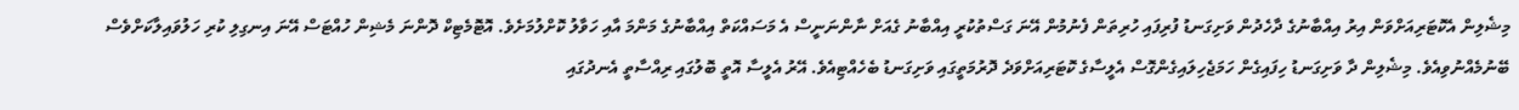މިޝެލިން އެކޮޓަރިއަށްވަން އިރު އިއްބާނުގެ ދާހެދުން ވަށިގަނޑު ފުރިފައި ހުރިތަން ފެނުމުން އޭނަ ގަސްތުކުރީ އިއްބާނު ގެއަށް ނާންނަނީސް އެ މަސައްކަތް އިއްބާނުގެ މަންމަ އާއި ހަވާލު ކޮށްލުމަށެވެ. އޮޓޮމެޓިކް ދޮންނަ މެޝިން ހުއްޓަސް އޭނަ އިނގިލި ކުރި ހަލުވައިލާކަށްވެސް ބޭނުމެއްނުވިއެވެ. މިޝެލިން ދާ ވަށިގަނޑު ހިފައިގެން ހަމަޖެހިލައިގެންގޮސް އެލީސާގެ ކޮޓަރިއަށްވަދެ ދޮރުމަތީގައި ވަށިގަނޑު ބެހެއްޓިއެވެ. އޭރު އެލީސާ އޮތީ ބޮލުގައި ރިއްސާތީ އެނދުގައި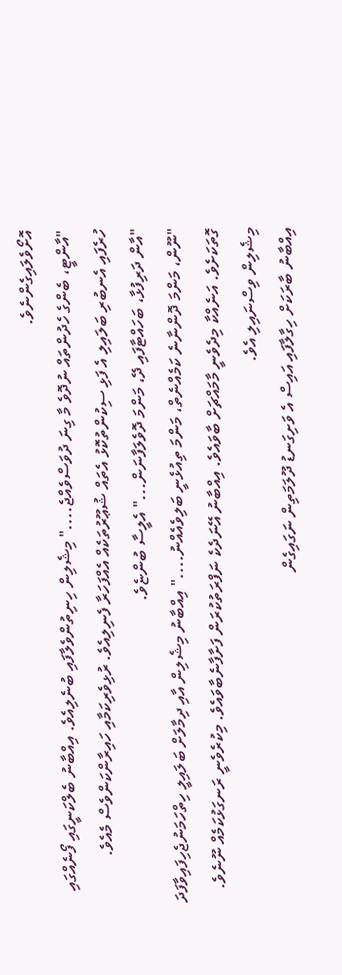އޮށޯވެލައިގެންނެވެ.
"އާންޓީ، ބެންގެ ހެދުންތައް ނުދޮވެ މާ ގިނަ ދުވަސްވެއްޖެ...." މިޝެލިން ހިނިތުންވެލާފައި ބުނެލިއެވެ. އިއްބާނު ބެލްކަނީގައި ފޯނެއްގައި ހުރެފައި އެނބުރި ބަލައިލި އެ ފަޅި ސިކުންތުކޮޅު އެތައް ޝުޢޫރުތަކެއް އެއްފަހަރާ ފެނިލިއެވެ. ރުޅިވެރިކަމާއި ހައިރާންކަންވެސް މެއެވެ.
"އާން ދަރިފުޅާ، ބަހައްޓާފައި ދޭ، މަންމަ ދޮވެލަފާނަން..." އެލީސާ ބުންޏެވެ.
"ނޫން، މަންމަ ދޮންނާނެ ކަމެއްނެތް، މަންމަ ތިއުޅެނީ ބަލިވެއެއްނު...." އިއްބާނު މިޝެލިން އާއި ދިމާލަށް ބަލައިލީ ހިތްހަމަނުޖެހިފައިވާފަދަ ގޮތަކަށެވެ. އަނެއްކާ މިދެވެނީ މާމައްޗަށް ބާވައެވެ. އިއްބާނު އޭނަދެކެ ނަފްރަތުކުރަން ފަށާފާނެބާވައެވެ. މިކުރެވެނީ ރަނގަޅުކަމެއް ނޫނެވެ. މިޝެލިން ވިސްނައިލި އެވެ.
އިއްބާނު ބާރަކަށް ހިގާލާފައި އައިސް އެ ވަށިގަނޑު ދޫލަމަތިން ނަގައިގެން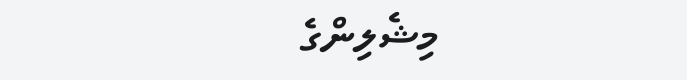މިޝެލިންގެ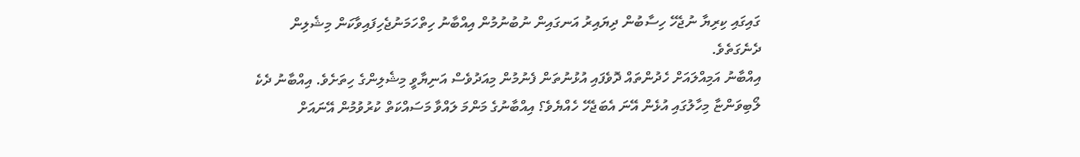ގައިގައި ކިރިޔާ ނުޖެހޭ ހިސާބުން ދިޔައިރު އަނގައިން ނުބުނުމުން އިއްބާނު ހިތްހަމަނުޖެހިފައިވާކަން މިޝެލިން ދެނެގަތެވެ.
އިއްބާނު އަމިއްލައަށް ހެދުންތައް ދޮވެފައި އުޅުނުތަން ފެނުމުން މިއަދުވެސް އަނިޔާވީ މިޝެލިންގެ ހިތަށެވެ. އިއްބާނު ދެކެ ލޯބިވަންޏާ މިހާލުގައި އުޅެން އޭނަ އެބަޖެހޭ ހެއްޔެވެ؟ އިއްބާނުގެ މަންމަ ލައްވާ މަސައްކަތް ކުރުވުމުން އޭނައަށް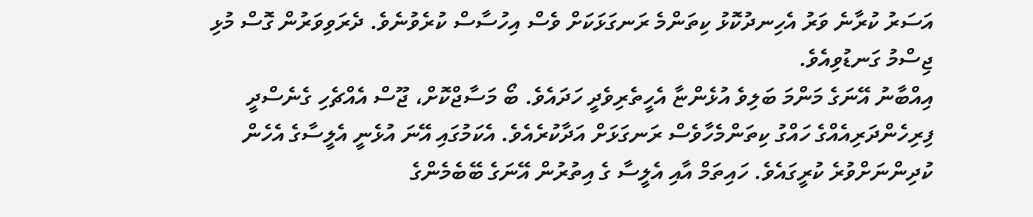އަސަރު ކުރާނެ ވަރު އެހިނދުކޮޅު ކިތަންމެ ރަނގަޅަކަށް ވެސް އިހުސާސް ކުރެވުނެވެ. ދެރަވިވަރުން ގޮސް މުޅި ޖިސްމު ގަނޑުވިއެވެ.
އިއްބާނު އޭނަގެ މަންމަ ބަލިވެ އުޅެންޏާ އެހީތެރިވެދީ ހަދައެވެ. ބޯ މަސާޖްކޮށް، ޖޫސް އެއްޗެހި ގެނެސްދީ ފިރިހެންދަރިއެއްގެ ހައްގު ކިތަންމެހާވެސް ރަނގަޅަށް އަދާކުރެއެވެ. އެކަމުގައި އޭނަ އުޅެނީ އެލީސާގެ އެހެން ކުދިންނަށްވުރެ ކުރީގައެވެ. ހައިތަމް އާއި އެލީސާ ގެ އިތުރުން އޭނަގެ ބޭބެމެންގެ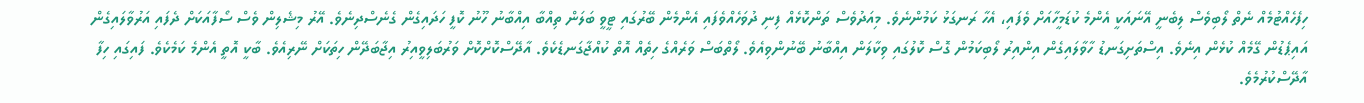ހިފެހެއްޓުމެއް ނެތް ލޯބިވެސް ލިބެނީ އޭނައަކީ އެންމެ ކުޑަމީހާއަށް ވެފައި، އެހާ ރަނގަޅު ކަމުންނެވެ. މިއަދުވެސް ތަންކޮޅެއް ފިނި ދުވަހެއްވެފައި އެންމެން ބޭރުގައި ޓީވީ ބަލަން ތިއްބާ އިއްބާނު ހޫނު ކޮފީ ހަދައިގެން ގެނެސްދިނެވެ. އޭރު މިޝެލިން ވެސް ސޯފާއަކަށް ދެފައި އަރުވާލައިގެން އައިޕެޑުން ގޭމެއް ކުޅެން އިނެވެ. އިސްތަށިގަނޑު ހާވާލައިގެން އިންއިރު ލޯބިކަމުން ގޮސް ކޮލުގައި ވިކާލަން އިއްބާނު ބޭނުންވިއެވެ. ލޯތްބަސް ވަރެއްގެ ހިތެއް އޮތް ކުއްޖާގަނޑެކެވެ. އާދޭސްކޮށްކޮށް ވަރުބަލިވީއިރު އިޖާބަދޭން ހިތަކަށް ނޭރިއެވެ. ބާކީ އޮތީ އެންމެ ކަމެކެވެ. ފައިގައި ހިފާ އާދޭސްކުރުމެވެ.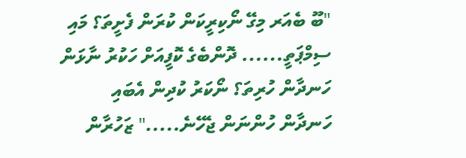"ބޫ ބެއަރ މިގޭ ނޯކިރީކަން ކުރަން ފެށީތަ؟ މައި ސިމްޕަތީ...... ދޮންބެގެ ކޮފީއަށް ހަކުރު ނާޅަން ހަނދާން ހުރިތަ؟ ނޯކަރު ކުދިން އެބައި ހަނދާން ހުންނަން ޖެހޭނެ....." ޒަހުރާން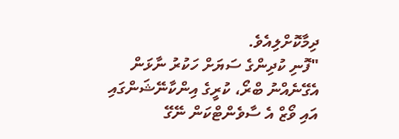ދިމާކޮށްލިއެވެ.
"ފޮނި ކުދިންގެ ސަޔަށް ހަކުރު ނާޅަން އެގޭނެއްނު ބްރޯ، ކުރީގެ އިންކާނޭޝަންގައި އައި ވޯޒް އެ ސާވެންޓްކަން ނޭގޭ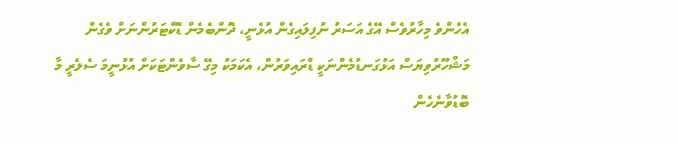އެހެންވެ މިހާރުވެސް އޭގެ އަސަރު ނުފިލައިގެން އުޅެނީ، ދޮންބެމެން ޑޮކްޓަރުންނަށް ވެގެން މަޝްހޫރުވިޔަސް އަޅުގަނޑުމެންނަކީ ޑްރައިވަރުން، އެކަމަކު މިގޭ ސާވެންޓަކަށް އުޅުނީމަ ސެލެރީ މާ ބޮޑުވާނެހެން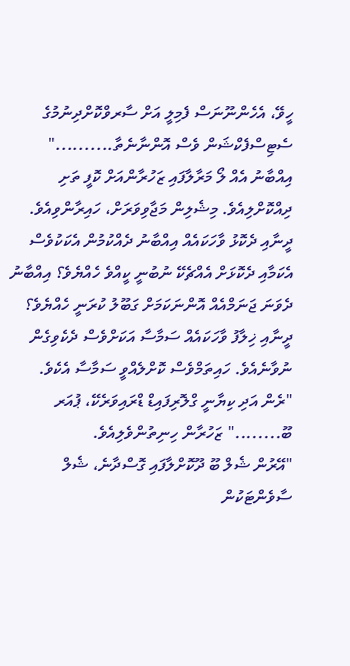ހީވޭ، އެހެންނޫނަސް ފެމިލީ އަށް ސާރވްކޮށްދިނުމުގެ ސެޓިސްފެކްޝަން ވެސް އޮންނާނެތާ.........." އިއްބާނު އެއް ލޯ މަރާލާފައި ޒަހުރާންއަށް ކޮފީ ތަށި ދިއްކޮށްލިއެވެ. މިޝެލިން މަޖާވިވަރަށް، ހައިރާންވިއެވެ. ދީނާއި ދެކޮޅު ވާހަކައެއް އިއްބާނު ދެއްކުމުން އެކަކުވެސް އެކަމާއި ދެކޮޅަށް އެއްޗެކޭ ނުބުނީ ކީއްވެ ހެއްޔެވެ؟ އިއްބާނު ދެވަނަ ޖަނަމްއެއް އޮންނަކަމަށް ގަބޫލު ކުރަނީ ހެއްޔެވެ؟ ދީނާއި ޚިލާފު ވާހަކައެއް ސަމާސާ އަކަށްވެސް ދެކެވިގެން ނުވާނެއެވެ. ހައިތަމްވެސް ކޮށްލެއްވީ ސަމާސާ އެކެވެ.
"ރެން އަދި ކިޔާނީ ގްލޮރިފައިޑް ޑްރައިވަރެކޭ، ޕުއަރ ބޫ........" ޒަހުރާން ހިނިތުންވެލިއެވެ.
"އޭރުން ޝެލް ބޫ ދޫކޮށްލާފައި ގޮސްދާނެ، ޝެލް ސާވެންޓަކުން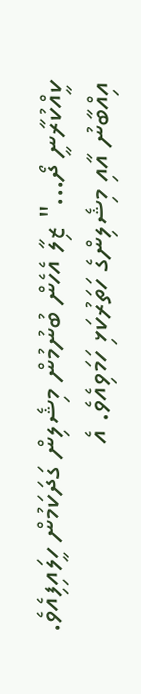ކީއްކުރާނީ ދޯ..." ޒިލާ އެހެން ބުނުމުން މިޝެލިން ގަދަކަމުން ހީލައިފިއެވެ. އިއްބާނު އާއި މިޝެލިންގެ ހަތަރުކަޅި ހަމަވިއެވެ. އެ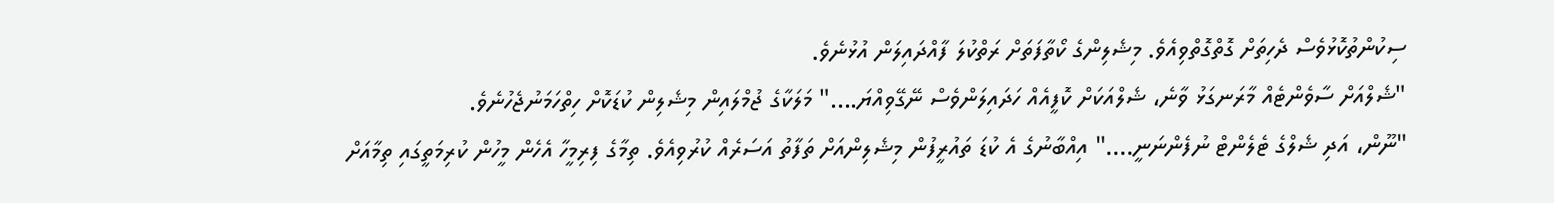ސިކުންތުކޮޅުވެސް ދެހިތަށް ގޮތްގޮތްވިއެވެ. މިޝެލިންގެ ކޯތާފަތަށް ރަތްކުލަ ފާއްދައިލަން އުޅުނެވެ.
"ޝެލްއަށް ސާވެންޓެއް މާރަނގަޅު ވާނެ، ޝެލްއަކަށް ކޮފީއެއް ހަދައިލަންވެސް ނޭގޭވިއްޔަ...." މަލަކާގެ ޖުމްލައިން މިޝެލިން ކުޑަކޮށް ހިތްހަމަނުޖެހުނެވެ.
"ނޫން، އަދި ޝެލްގެ ޓެލެންޓް ނުފެންނަނީ...." އިއްބާނުގެ އެ ކުޑަ ތައުރީފުން މިޝެލިންއަށް ތަފާތު އަސަރެއް ކުރުވިއެވެ. ތިމާގެ ފިރިމީހާ އެހެން މީހުން ކުރިމަތީގައި ތިމާއަށް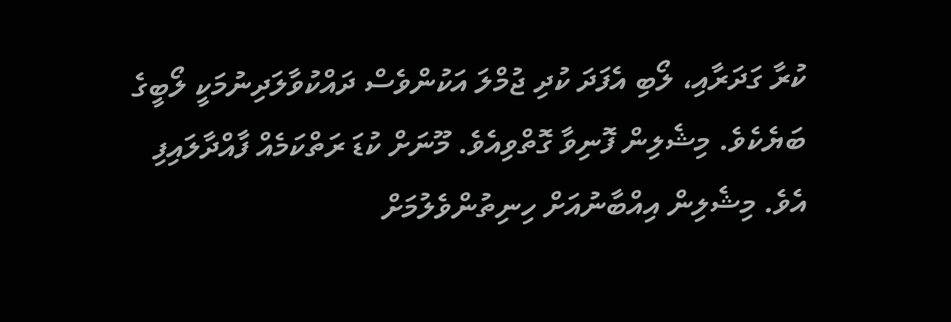ކުރާ ގަދަރާއި، ލޯބި އެފަދަ ކުދި ޖުމްލަ އަކުންވެސް ދައްކުވާލަދިނުމަކީ ލޯބީގެ ބަޔެކެވެ. މިޝެލިން ފޮނިވާ ގޮތްވިއެވެ. މޫނަށް ކުޑަ ރަތްކަމެއް ފާއްދާލައިފި އެވެ. މިޝެލިން އިއްބާނުއަށް ހިނިތުންވެލުމަށް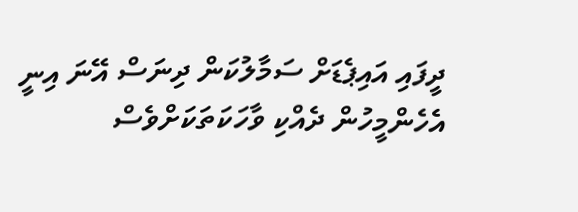ދީފައި އައިޕެޑަށް ސަމާލުކަން ދިނަސް އޭނަ އިނީ އެހެންމީހުން ދެއްކި ވާހަކަތަކަށްވެސް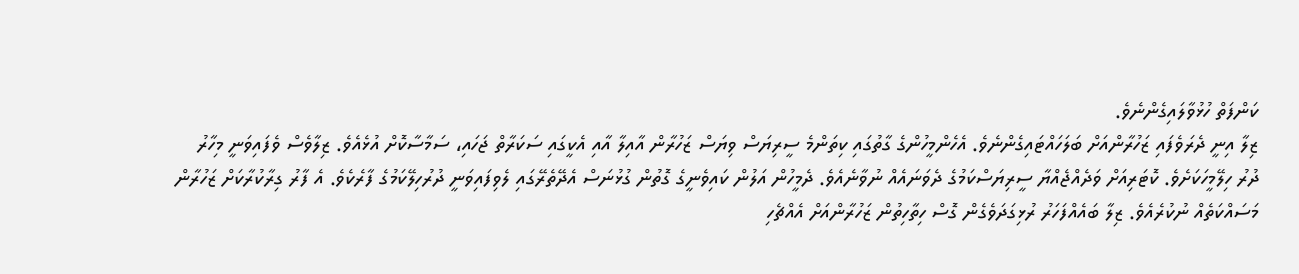ކަންފަތް ހުޅުވާލައިގެންނެވެ.
ޒިލާ އިނީ ދެރަވެފައި ޒަހުރާންއަށް ބަލަހައްޓައިގެންނެވެ. އެހެންމީހުންގެ ގާތުގައި ކިތަންމެ ސީރިޔަސް ވިޔަސް ޒަހުރާން އާއިލާ އާއި އެކީގައި ސަކަރާތް ޖަހައި، ސަމާސާކޮށް އުޅެއެވެ. ޒިލާވެސް ވެފައިވަނީ މިހާރު ދުރު ހިލޭމީހަކަށެވެ. ކޮޓަރިއަށް ވަދެއްޖެއްޔާ ސީރިޔަސްކަމުގެ ދެވަނައެއް ނުވާނެއެވެ. ދެމީހުން އަލުން ކައިވެނީގެ ގޮތުން ގުޅުނަސް އެދޭތެރޭގައި ލެވިފައިވަނީ ދުރުހިލޭކަމުގެ ފާރެކެވެ. އެ ފާރު ގިރާކުރާކަށް ޒަހުރާން މަސައްކަތެއް ނުކުރެއެވެ. ޒިލާ ބައެއްފަހަރު ރުޅިގަދަވެގެން ގޮސް ހިތާހިތުން ޒަހުރާންއަށް އެއްޗެހި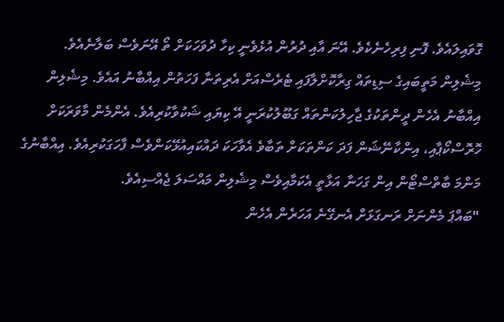ގޮވައިލައެވެ. ފޮނި ފިރިހެނެކެވެ. އޭނަ އާއި ދުރުން އުޅެވެނީ ކިހާ ދުވަހަކަށް ތޯ އޭނަވެސް ބަލާނެއެވެ.
މިޝެލިން މަތީބައިގެ ސިޑިތައް ގިރާކޮށްލާފައި ޓެރެސްއަށް އެރިތަނާ ފަހަތުން އިއްބާނު އައެވެ. މިޝެލިން އިއްބާނު އެހެން ދީންތަކުގެ ޖާހިލުކަންތައް ގަބޫލުކުރަނީ އޭ ކިޔައި ޝަކުވާކުރިއެވެ. އެންމެން މާވަރަކަށް ހޮރޮސްކޯޕާއި، އިންކާނޭޝަން ފަދަ ކަންތަކަށް ތަބާވެ އެވާހަކަ ދައްކައިއުޅޭކަންވެސް ފާހަގަކުރިއެވެ. އިއްބާނުގެ މަންމަ ބާތްސްޓޯން އިން ގަހަނާ އަޅާތީ އެކަމާއިވެސް މިޝެލިން މައްސަލަ ޖެއްސިއެވެ.
"ބައްޕަ މެންނަށް ރަނގަޅަށް އެނގޭނެ އަހަރެން އެހެން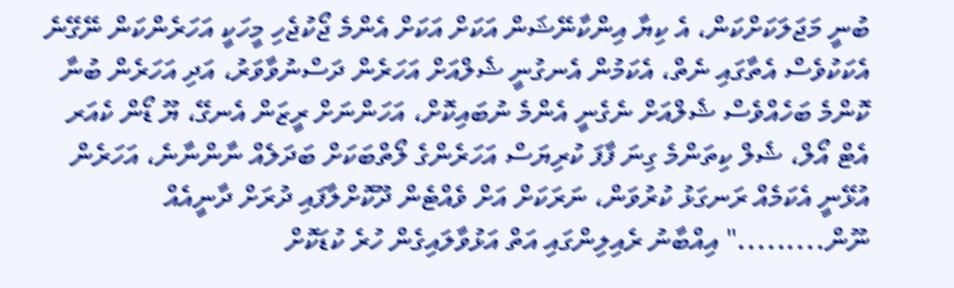ބުނީ މަޖަލަކަށްކަން، އެ ކިޔާ އިންކާނޭޝަން އަކަށް އަކަށް އެންމެ ޖޯކުޖެހި މީހަކީ އަހަރެންކަން ނޭގޭނެ އެކަކުވެސް އެތާގައި ނެތް، އެކަމުން އެނގުނީ ޝެލްއަށް އަހަރެން ދަސްނުވާވަރު، އަދި އަހަރެން ބުނާ ކޮންމެ ބަހެއްވެސް ޝެލްއަށް ނެގެނީ އެންމެ ނުބައިކޮށް، އަހަންނަށް ރީޒަން އެނގޭ، ޔޫ ޑޯން ކެއަރ އެޓް އޯލް، ޝެލް ކިތަންމެ ގިނަ ފާފަ ކުރިޔަސް އަހަރެންގެ ލޯތްބަކަށް ބަދަލެއް ނާންނާނެ، އަހަރެން އުޅޭނީ އެކަމެއް ރަނގަޅު ކުރުވަން، ނަރަކަށް އަށް ވެއްޓެން ދޫކޮށްލާފައި ދުރަށް ދާނީއެއް ނޫން........." އިއްބާނު ރެއިލިންގައި އަތް އަޅުވާލައިގެން ހުރެ ކުޑަކޮށް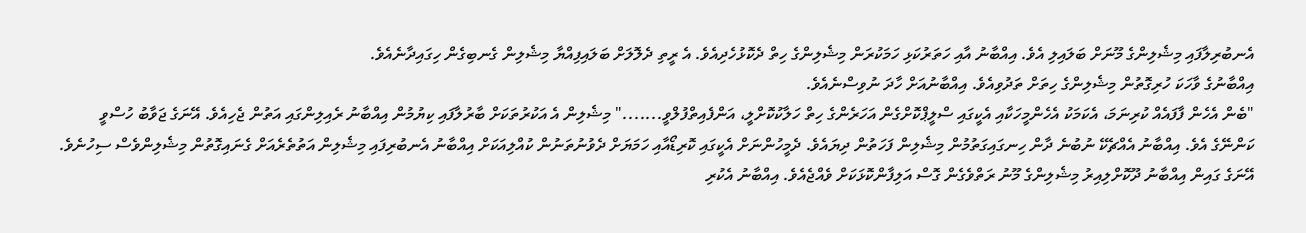އެނބުރިލާފައި މިޝެލިންގެ މޫނަށް ބަލައިލި އެވެ. އިއްބާނު އާއި ހަތަރުކަޅި ހަމަކުރަން މިޝެލިންގެ ހިތް ދެކޮޅުހެދިއެވެ. އެ ރީތި ދެލޮލަށް ބަލައިފިއްޔާ މިޝެލިން ގެނބިގެން ހިގައިދާނެއެވެ.
އިއްބާނުގެ ވާހަކަ ހުރިގޮތުން މިޝެލިންގެ ހިތަށް ތަދުވިއެވެ. އިއްބާނުއަށް ހާދަ ނުވިސްނެއެވެ.
"ބެން އެހެން ފާފައެއް ކުރިނަމަ، އެކަމަކު އެހެންމީހަކާއި އެކީގައި ސްލީޕްކޮށްގެން އަހަރެންގެ ހިތް ހަލާކުކޮށްލީ، އަންފެއިތްފުލްވީ......." މިޝެލިން އެ އަކުރުތަކަށް ބާރުލާފައި ކިޔުމުން އިއްބާނު ރެއިލިންގައި އަތުން ޖެހިއެވެ. އޭނަގެ ޖަވާބު ހުސްވީ ކަންނޭގެ އެވެ. އިއްބާނު އެއްޗެކޭ ނުބުނެ ދާން ހިނގައިގަތުމުން މިޝެލިން ފަހަތުން ދިޔައެވެ. ދެމީހުންނަށް އެކީގައި ކޮރިޑޯއާއި ހަމަޔަށް ދެވުނުތަނުން ކުއްލިއަކަށް އިއްބާނު އެނބުރިފައި މިޝެލިން އަތުތެރެއަށް ގެނައިގޮތުން މިޝެލިންވެސް ސިހުނެވެ. އޭނަގެ ގައިން އިއްބާނު ދޫކޮށްލިއިރު މިޝެލިންގެ މޫނު ރަތްވެގެން ގޮސް އަލިފާންކޮޅަކަށް ވެއްޖެއެވެ. އިއްބާނު އެކުރި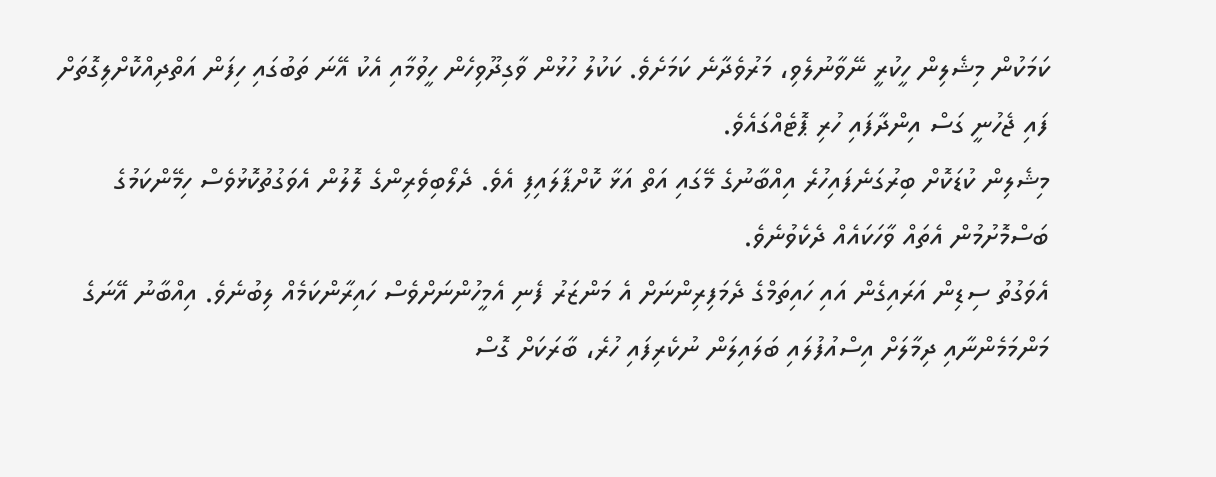ކަމަކުން މިޝެލިން ހީކުރީ ނޭވާނުލެވި، މަރުވެދާނެ ކަމަށެވެ. ކަކުލު ހުޅުން ވާގިދޫވިހެން ހީވުމާއި އެކު އޭނަ ތަބުގައި ހިފަން އަތްދިއްކޮށްލިގޮތަށް ފައި ޖެހުނީ ގަސް އިންދާފައި ހުރި ޕޮޓެއްގައެވެ.
މިޝެލިން ކުޑަކޮށް ބިރުގަނެފައިހުރެ އިއްބާނުގެ މޭގައި އަތް އަޅާ ކޮށްޕާލައިފި އެވެ. ދެލޯބިވެރިންގެ ލޮލުން އެވަގުތުކޮޅުވެސް ހިމޭންކަމުގެ ބަސްމޮށުމުން އެތައް ވާހަކައެއް ދެކެވުނެވެ.
އެވަގުތު ސިޑިން އަރައިގެން އައި ހައިތަމްގެ ދެމަފިރިންނަށް އެ މަންޒަރު ފެނި އެމީހުންނަށްވެސް ހައިރާންކަމެއް ލިބުނެވެ. އިއްބާނު އޭނަގެ މަންމަމެންނާއި ދިމާލަށް އިސްއުފުލައި ބަލައިލަން ނުކެރިފައި ހުރެ، ބާރަކަށް ގޮސް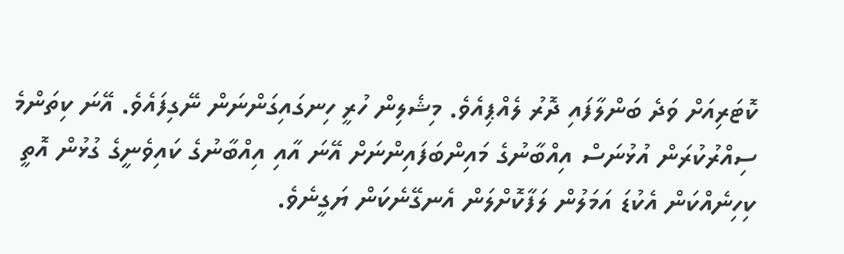ކޮޓަރިއަށް ވަދެ ބަންލާފައި ދޮރު ލެއްޕިއެވެ. މިޝެލިން ހުރީ ހިނގައިގަންނަން ނޭގިފައެވެ. އޭނަ ކިތަންމެ ސިއްރުކުރަން އުޅުނަސް އިއްބާނުގެ މައިންބަފައިންނަށް އޭނަ އާއި އިއްބާނުގެ ކައިވެނީގެ ގުޅުން އޮތީ ކިހިނެއްކަން އެކުޑަ އަމަލުން ލަފާކޮށްލަން އެނގޭނެކަން ޔަގީނެވެ.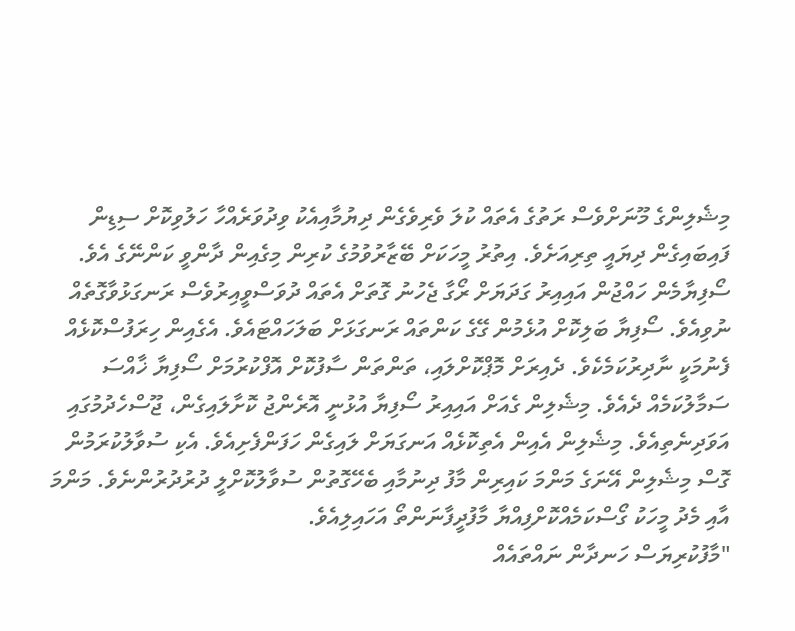މިޝެލިންގެ މޫނަށްވެސް ރަތުގެ އެތައް ކުލަ ވެރިވެގެން ދިޔުމާއިއެކު ވިދުވަރެއްހާ ހަލުވިކޮށް ސިޑިން ފައިބައިގެން ދިޔައީ ތިރިއަށެވެ. އިތުރު މީހަކަށް ބޭޒާރުވުމުގެ ކުރިން މިގެއިން ދާންވީ ކަންނޭގެ އެވެ.
ސޯފިޔާމެން ހައްޖުން އައިއިރު ގަދަޔަށް ރޯގާ ޖެހުނު ގޮތަށް އެތައް ދުވަސްވީއިރުވެސް ރަނގަޅުވާގޮތެއް ނުވިއެވެ. ސޯފިޔާ ބަލިކޮށް އުޅެމުން ގޭގެ ކަންތައް ރަނގަޅަށް ބަލަހައްޓައެވެ. އެގެއިން ހިރަފުސްކޮޅެއް ފެނުމަކީ ނާދިރުކަމެކެވެ. ދެއިރަށް މޮޕްކޮށްލައި، ތަންތަން ސާފުކޮށް އޮފްކުރުމަށް ސޯފިޔާ ޚާއްސަ ސަމާލުކަމެއް ދެއެވެ. މިޝެލިން ގެއަށް އައިއިރު ސޯފިޔާ އުޅުނީ އޮރެންޖު ކޮށާލައިގެން، ޖޫސްހެދުމުގައި އަވަދިނެތިއެވެ. މިޝެލިން އެއިން އެތިކޮޅެއް އަނގަޔަށް ލައިގެން ހަފަންފެށިއެވެ. އެކި ސުވާލުކުރަމުން ގޮސް މިޝެލިން އޭނަގެ މަންމަ ކައިރިން މާފު ދިނުމާއި ބެހޭގޮތުން ސުވާލުކޮށްލީ ދުރުދުރުންނެވެ. މަންމަ އާއި މެދު މީހަކު ގޯސްކަމެއްކޮށްފިއްޔާ މާފުދީފާނަންތޯ އަހައިލިއެވެ.
"މާފުކުރިޔަސް ހަނދާން ނައްތައެއް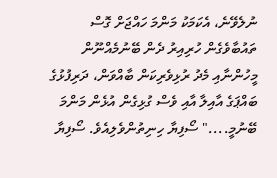ނުލެވޭނެ، އެކަމަކު މަންމަ ހައްޖަށް ގޮސް ތައުބާވެގެން ހުރިއިރު ދެން ބޭނުމެއްނޫން މީހުންނާއި މެދު ރުޅިވެރިކަން ބާއްވަން، ދަރިފުޅުގެ ބައްޕަގެ އާއިލާ އާއި ވެސް ގުޅިގެން އުޅެން މަންމަ ބޭނުމީ...." ސޯފިޔާ ހިނިތުންވެލިއެވެ. ސޯފިޔާ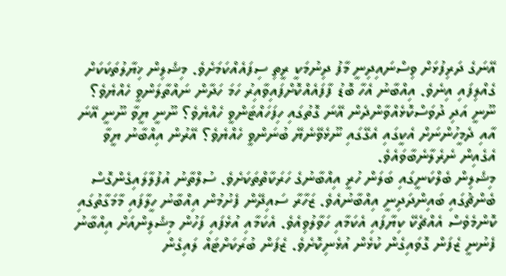އޭނަގެ ދަރިފުޅަށް ވިސްނައިދިނީ މާފު ދިނުމަކީ ރީތި ސިފައެއްކަމަށެވެ. މިޝެލިން ޚިޔާލުތަކަކަށް ގެއްލިފައި އިނެވެ. އިއްބާނު އެހާ ބޮޑު ފާފައެއްކޮށްފައިވާއިރު ހަމަ ހަދާން ނައްތާލަންވީ ހެއްޔެވެ؟ ނޫނީ އަދި ދުވަސްކޮޅެއްވާންދެން އޭނަ ގޮތުގައި ހިފަހައްޓަންވީ ހެއްޔެވެ؟ ނޫނީ ޔީވާ ނޫނީ އޭނަ އާއި ދެމީހުންނަށް އެކީގައި އެގޭގައި ނޫޅެވޭނެޔޭ ބުނަންވީ ހެއްޔެވެ؟ އޭރުން އިއްބާނު ޔީވާ އެގެއިން ނެރެލާނެބާވައެވެ.
މިޝެލިން ބެލްކަނީގައި ބަލަން ހުރީ އިއްބާނުގެ ހަރަކާތްތަކަށެވެ. ސުލްތާނު އުފުލާލައިގެންގޮސް ބެންޗުގައި ބައިންދަދިނީ އިއްބާނުއެވެ. ޒަހާރާ ސައިދޭން ފެށުމުން އިއްބާނު ހީލާފައި މާމަގާތުގައި ކޮންމެވެސް އެއްޗެކޭ ކިޔާފައި އެކަމާއި ހަވާލުވިއެވެ. އެކަމާއި އުޅެފައި ފަހުން މިޝެލިންއަށް އިއްބާނު ފެނުނީ ޒެފަން ގޮވައިގެން ކުޅެން އުޅެނިކޮށެވެ. ޒެފަން ބުރަކަށްޓައް ލައިގެން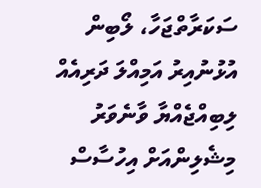ސަކަރާތްޖަހާ، ލޯބިން އުޅުނުއިރު އަމިއްލަ ދަރިއެއް ލިބިއްޖެއްޔާ ވާނެވަރު މިޝެލިންއަށް އިހުސާސް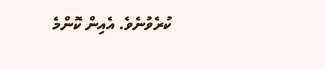ކުރެވުނެވެ. އެއިން ކޮންމެ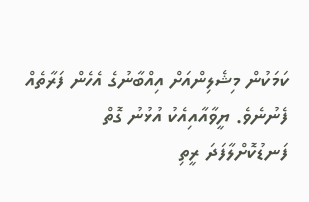ކަމަކުން މިޝެލިންއަށް އިއްބާނުގެ އެހެން ފަރާތެއް ފެނުނެވެ. ޔީވާއާއިއެކު އުޅުނު ގޮތް ފަނޑުކޮށްލާފަދަ ރީތި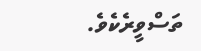ތަސްވީރެކެވެ.